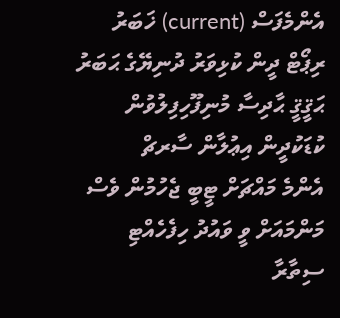އެންމެފަސް (current) ޚަބަރު ރިޕޯޓް ދީން ކުޅިވަރު ދުނިޔޭގެ ޙަބަރު ޙަޤީޤީ ޙާދިސާ މުނިފޫހިފިލުވުން ކުޑަކުދީން އިޢުލާން ސާރޗް
އެންމެ މައްޗަށް ޓީބީ ޖެހުމުން ވެސް މަންމައަށް ވީ ވައުދު ހިފެހެއްޓި ސިތާރާ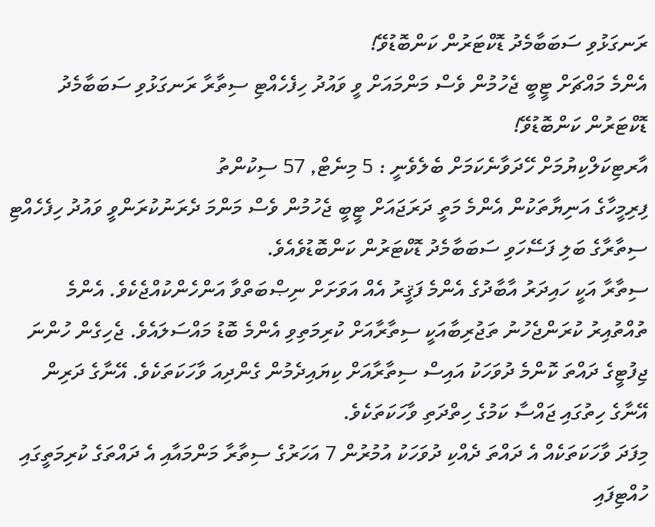ރަނގަޅުވި ސަބަބާމެދު ޑޮކްޓަރުން ކަންބޮޑުވޭ!
އެންމެ މައްޗަށް ޓީބީ ޖެހުމުން ވެސް މަންމައަށް ވީ ވައުދު ހިފެހެއްޓި ސިތާރާ ރަނގަޅުވި ސަބަބާމެދު ޑޮކްޓަރުން ކަންބޮޑުވޭ!
އާރޓިކަލްކިޔުމަށް ހޭދަވާނެކަމަށް ބެލެވެނީ : 5 މިނެޓް, 57 ސިކުންތު
ފިރިމީހާގެ އަނިޔާތަކުން އެންމެ މަތީ ދަރަޖައަށް ޓީބީ ޖެހުމުން ވެސް މަންމަ ދެރަނުކުރަންވީ ވައުދު ހިފެހެއްޓި ސިތާރާގެ ބަލި ފަސޭހަވި ސަބަބާމެދު ޑޮކްޓަރުން ކަންބޮޑުވެއެވެ.
ސިތާރާ އަކީ ހައިދަރު އާބާދުގެ އެންމެ ފަޤީރު އެއް އަވަށަށް ނިޞްބަތްވާ އަންހެންކުއްޖެކެވެ. އެންމެ ތުއްތުއިރު ކުރަންޖެހުނު ތަޖުރިބާއަކީ ސިތާރާއަށް ކުރިމަތިވި އެންމެ ބޮޑު މައްސަލައެވެ. ޖެހިގެން ހުންނަ ޖިފުޓީގެ ދައްތަ ކޮންމެ ދުވަހަކު އައިސް ސިތާރާއަށް ކިޔައިދެމުން ގެންދިއަ ވާހަކަތަކެވެ. އޭނާގެ ދަރިން އޭނާގެ ހިތުގައި ޖައްސާ ކަމުގެ ހިތްދަތި ވާހަކަތަކެވެ.
މިފަދަ ވާހަކަތަކެއް އެ ދައްތަ ދެއްކި ދުވަހަކު އުމުރުން 7 އަހަރުގެ ސިތާރާ މަންމައާއި އެ ދައްތަގެ ކުރިމަތީގައި ހުއްޓިފައި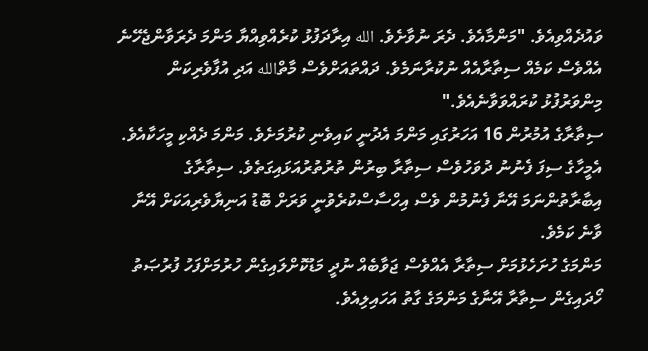ވައުދެއްވިއެވެ. "މަންމާއެވެ. ދެރަ ނުވާށެވެ. الله އިރާދަފުޅު ކުރެއްވިއްޔާ މަންމަ ދެރަވާންޖެހޭނެ އެއްވެސް ކަމެއް ސިތާރާއެއް ނުކުރާނަމެވެ. ދައްތައަށްވެސް މާތްالله އަދި އުފާވެރިކަން މިންވަރުފުޅު ކުރައްވަވާނެއެވެ."
ސިތާރާގެ އުމުރުން 16 އަހަރުގައި މަންމަ އެދުނީ ކައިވެނި ކުރުމަށެވެ. މަންމަ ދެއްކި މީހަކާއެވެ. އެމީހާގެ ސިފަ ފެނުނު ދުވަހުވެސް ސިތާރާ ބިރުން ތުރުތުރުއަޅައިގަތެވެ. ސިތާރާގެ އިބާރާތުންނަމަ އޭނާ ފެނުމުން ވެސް އިހްސާސްކުރެވުނީ ވަރަށް ބޮޑު އަނިޔާވެރިއަކަށް އޭނާ ވާނެ ކަމެވެ.
މަންމަގެ ހުށަހެޅުމަށް ސިތާރާ އެއްވެސް ޖަވާބެއް ނުދީ މަޑުކޮށްލައިގެން ހުރުމަށްފަހު ފުރުޞަތު ހޯދައިގެން ސިތާރާ އޭނާގެ މަންމަގެ ގާތު އަހައިލިއެވެ.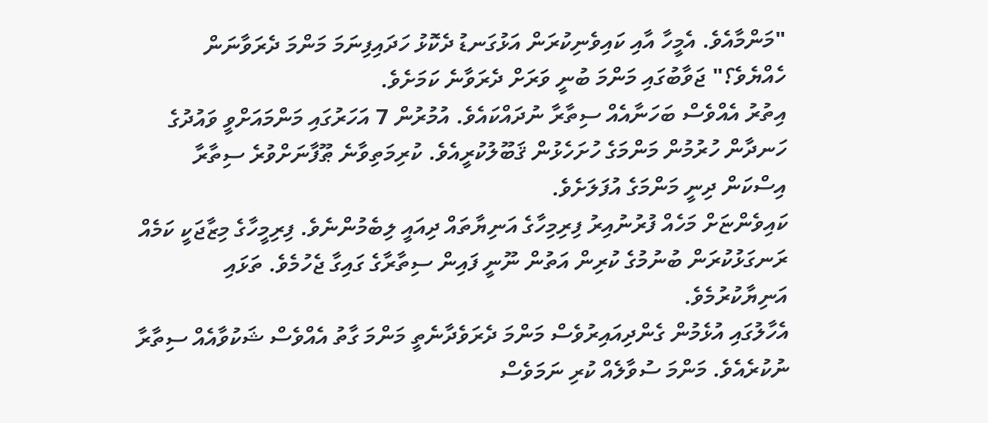"މަންމާއެވެ. އެމީހާ އާއި ކައިވެނިކުރަން އަޅުގަނޑު ދެކޮޅު ހަދައިފިނަމަ މަންމަ ދެރަވާނަން ހެއްޔެވެ؟" ޖަވާބުގައި މަންމަ ބުނީ ވަރަށް ދެރަވާނެ ކަމަށެވެ.
އިތުރު އެއްވެސް ބަހަނާއެއް ސިތާރާ ނުދައްކައެވެ. އުމުރުން 7 އަހަރުގައި މަންމައަށްވީ ވައުދުގެ ހަނދާން ހުރުމުން މަންމަގެ ހުށަހެޅުން ޤަބޫލުކުރީއެވެ. ކުރިމަތިވާނެ ޠޫފާނަށްވުރެ ސިތާރާ އިސްކަން ދިނީ މަންމަގެ އުފަލަށެވެ.
ކައިވެންޏަށް މަހެއް ފުރުނުއިރު ފިރިމިހާގެ އަނިޔާތައް ދިއައީ ލިބެމުންނެވެ. ފިރިމީހާގެ މިޒާޖަކީ ކަމެއް ރަނގަޅުކުރަން ބުނުމުގެ ކުރިން އަތުން ނޫނީ ފައިން ސިތާރާގެ ގައިގާ ޖެހުމެވެ. ތަޅައި އަނިޔާކުރުމެވެ.
އެހާލުގައި އުޅެމުން ގެންދިއައިރުވެސް މަންމަ ދެރަވެދާނެތީ މަންމަ ގާތު އެއްވެސް ޝަކުވާއެއް ސިތާރާ ނުކުރެއެވެ. މަންމަ ސުވާލެއް ކުރި ނަމަވެސް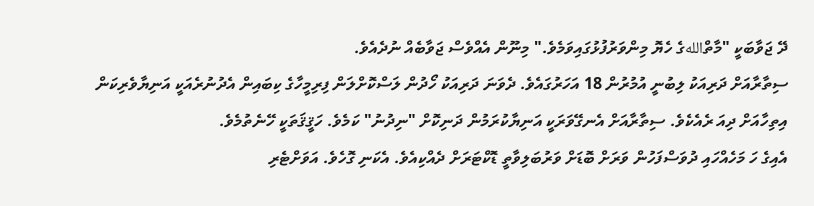ދޭ ޖަވާބަކީ "މާތްاللهގެ ހެޔޮ މިންވަރުފުޅުގައިވަމެވެ." މިނޫން އެއްވެސް ޖަވާބެއް ނުދެއެވެ.
ސިތާރާއަށް ދަރިއަކު ލިބުނީ އުމުރުން 18 އަހަރުގައެވެ. ދެވަނަ ދަރިއަކު ހޯދުން ލަސްކޮށްލަން ފިރިމީހާގެ ކިބައިން އެދުނުރެއަކީ އަނިޔާވެރިކަން އިތިހާއަށް ދިއަ ރެއެކެވެ. ސިތާރާއަށް އެނގޭވަރަކީ އަނިޔާކުރަމުން ދަނިކޮށް "ނިދުނު" ކަމެވެ. ހަޤީޤަތަކީ ހޭނެތުމެވެ.
އެއިގެ ހަ މަހެއްހައި ދުވަސްފަހުން ވަރަށް ބޮޑަށް ވަރުބަލިވާތީ ޑޮކްޓަރަށް ދެއްކިއެވެ. އެކަނި ގޮހެވެ. އަވަށްޓެރި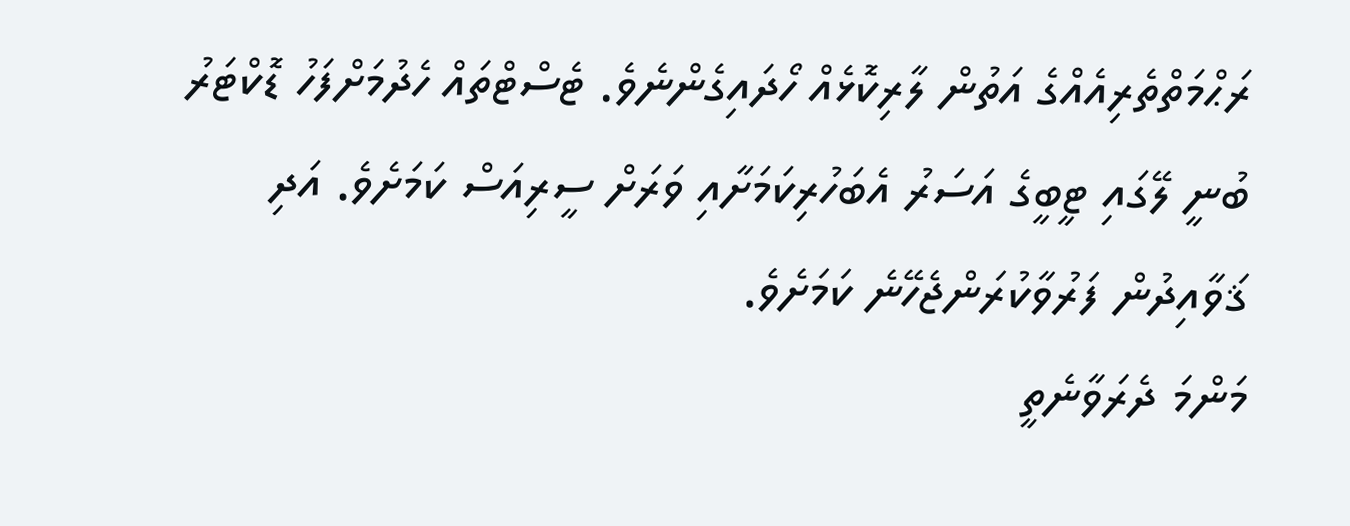ރަޙްމަތްތެރިއެއްގެ އަތުން ލާރިކޮޅެއް ހޯދައިގެންނެވެ. ޓެސްޓްތައް ހެދުމަށްފަހު ޑޮކްޓަރު ބުނީ ލޭގައި ޓީބީގެ އަސަރު އެބަހުރިކަމަށާއި ވަރަށް ސީރިއަސް ކަމަށެވެ. އަދި ޤަވާއިދުން ފަރުވާކުރަންޖެހޭނެ ކަމަށެވެ.
މަންމަ ދެރަވާނެތީ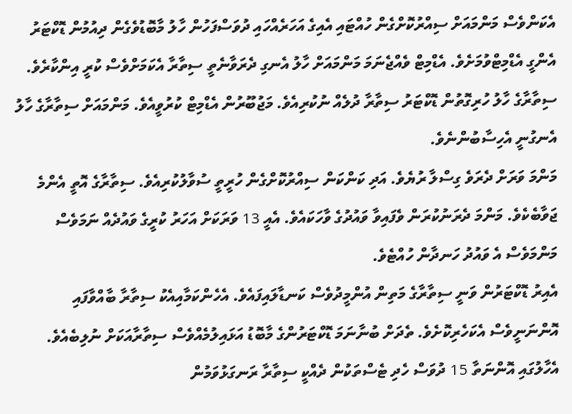އެކަންވެސް މަންމައަށް ސިއްރުކޮށްގެން ހުއްޓައި އެއިގެ އަހަރެއްހައި ދުވަސްފަހުން ހާލު މާބޮޑުވެގެން ދިއުމުން ޑޮކްޓަރު އެންގީ އެޑްމިޓްވުމަށެވެ. އެޑްމިޓް ވެއްޖެނަމަ މަންމައަށް ހާލު އެނގި ދެރަވާނެތީ ސިތާރާ އެކަމަށްވެސް ކުރީ އިންކާރެވެ.
ސިތާރާގެ ހާލު ހުރިގޮތުން ޑޮކްޓަރު ސިތާރާ ދުލެއް ނުކުރިއެވެ. މަޖުބޫރުން އެޑްމިޓް ކުރުވީއެވެ. މަންމައަށް ސިތާރާގެ ހާލު އެނގުނީ އެހިސާބުންނެވެ.
މަންމަ ވަރަށް ދެރަވެ ގިސްލާ ރުޔެވެ. އަދި ކަންކަން ސިއްރުކޮށްގެން ހުރީތީ ސުވާލުކުރިއެވެ. ސިތާރާގެ އޮތީ އެންމެ ޖަވާބެކެވެ. މަންމަ ދެރަނުކުރަން ވެފައިވާ ވައުދުގެ ވާހަކައެވެ. އެއީ 13 ވަރަކަށް އަހަރު ކުރީގެ ވައުދެއް ނަމަވެސް މަންމަވެސް އެ ވައުދު ހަނދާން ހުއްޓެވެ.
އެއިރު ޑޮކްޓަރުން ވަނީ ސިތާރާގެ މަތިން އުންމީދުވެސް ކަނޑާލައިފައެވެ. އެހެންކަމާއިއެކު ސިތާރާ ބާއްވާފައި އޮންނަނީވެސް އެކަހެރިކޮށެވެ. ތެދަށް ބުނާނަމަ ޑޮކްޓަރުންގެ މާބޮޑު އަޅައިލުމެއްވެސް ސިތާރާއަކަށް ނުލިބެއެވެ.
އެހާލުގައި އޮންނަތާ 15 ދުވަސް ހެދި ޓެސްތަކުން ދެއްކީ ސިތާރާ ރަނގަޅުވަމުން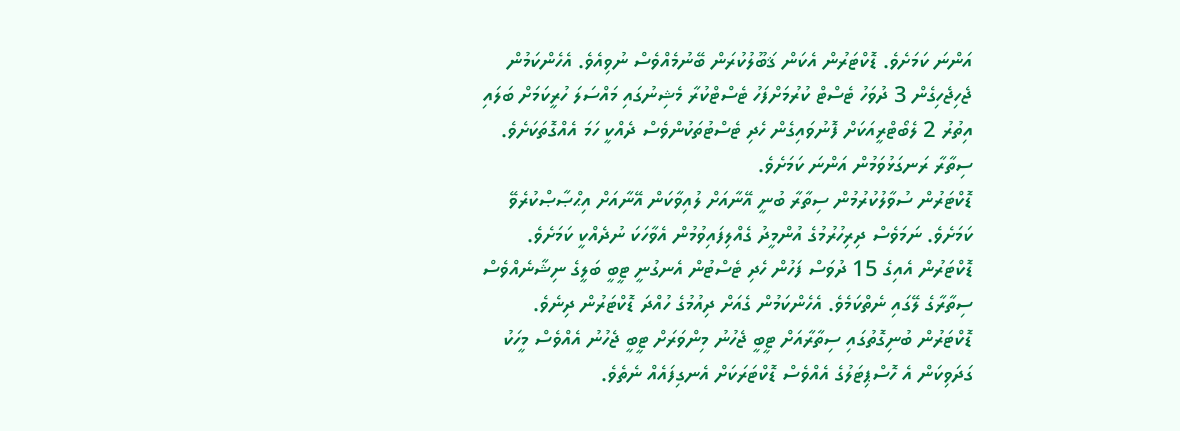އަންނަ ކަމަށެވެ. ޑޮކްޓަރުން އެކަން ޤަބޫލުކުރަން ބޭނުމެއްވެސް ނުވިއެވެ. އެހެންކަމުން ޖެހިޖެހިގެން 3 ދުވަހު ޓެސްޓް ކުރުމަށްފަހު ޓެސްޓްކުރާ މެޝިނުގައި މައްސަލަ ހުރީކަމަށް ބަލައި އިތުރު 2 ލެބޯޓްރީއަކަށް ފޮނުވައިގެން ހެދި ޓެސްޓުތަކުންވެސް ދެއްކީ ހަމަ އެއްގޮތަކަށެވެ. ސިތާރާ ރަނގަޅުވަމުން އަންނަ ކަމަށެވެ.
ޑޮކްޓަރުން ސުވާލުކުރުމުން ސިތާރާ ބުނީ އޭނާއަށް ލުއިވާކަން އޭނާއަށް އިޙްޞާޞްކުރެވޭ ކަމަށެވެ. ނަމަވެސް ދިރިހުރުމުގެ އުންމީދު ގެއްލިފައިވުމުން އެވާހަކަ ނުދެއްކީ ކަމަށެވެ.
ޑޮކްޓަރުން އެއިގެ 15 ދުވަސް ފަހުން ހެދި ޓެސްޓުން އެނގުނީ ޓީބީ ބަލީގެ ނިޝާނެއްވެސް ސިތާރާގެ ލޭގައި ނެތްކަމެވެ. އެހެންކަމުން ގެއަށް ދިއުމުގެ ހުއްދަ ޑޮކްޓަރުން ދިނެވެ.
ޑޮކްޓަރުން ބުނިގޮތުގައި ސިތާރާއަށް ޓީބީ ޖެހުނު މިންވަރަށް ޓީބީ ޖެހުނު އެއްވެސް މީހަކު ގަދަވިކަން އެ ހޮސްޕިޓަލުގެ އެއްވެސް ޑޮކްޓަރަކަށް އެނގިފައެއް ނެތެވެ.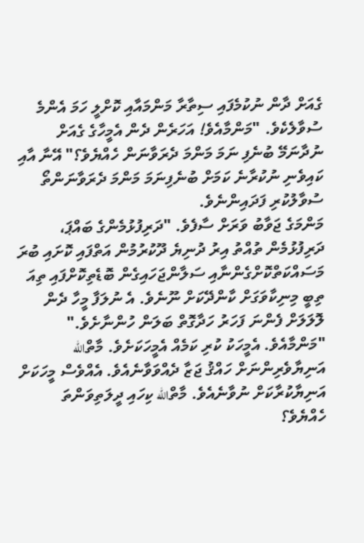ގެއަށް ދާން ނުކުމެފައި ސިތާރާ މަންމައާއި ކޮށްލީ ހަމަ އެންމެ ސުވާލެކެވެ. "މަންމާއެވެ! އަހަރެން ދެން އެމީހާގެ ގެއަށް ނުދާނަމޭ ބުނެފި ނަމަ މަންމަ ދެރަވާނަން ހެއްޔެވެ؟" އޭނާ އާއި ކައިވެނި ނުކުރާނެ ކަމަށް ބުނެފިނަމަ މަންމަ ދެރަވާނަންތޯ ސުވާލުކުރި ފަދައިންނެވެ.
މަންމަގެ ޖަވާބު ވަރަށް ސާފެވެ. "ދަރިފުޅުމެންގެ ބައްޕަ، ދަރިފުޅުމެން ތުއްތު އިރު ދުނިޔެ ދޫކުރުމުން އަތްފައި ކޮށައި ބުރަ މަސައްކަތްކޮށްގެންނާއި ސަލާންޖަހައިގެން ބޮޑެތިކޮށްފައި ތިއަ ތިބީ މިނިކާވަގަށް ކާންދޭކަށް ނޫނެވެ. އެ ނުލަފާ މީހާ ދެން ލޮލަލަށް ފެންނަ ފަހަރު ހަދާގޮތް ބަލަން ހުންނާށެވެ."
"މަންމާއެވެ. އެމީހަކު ކުރި ކަމެއް އެމީހަކަށެވެ. މާތްالله އަނިޔާވެރިންނަށް ހައްޤު ޖަޒާ ދެއްވަވާނެއެވެ. އެއްވެސް މީހަކަށް އަނިޔާކުރާކަށް ނުވާނެއެވެ. މާތްالله ކިހައި ދީލަތިވަންތަ ހެއްޔެވެ؟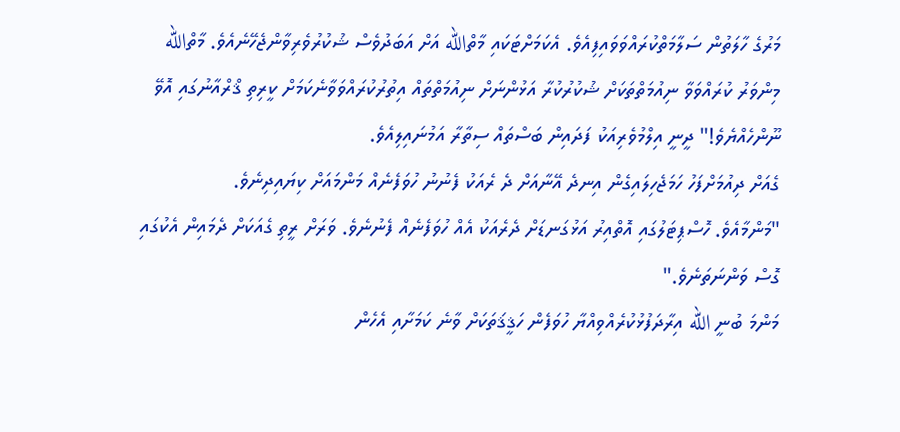މަރުގެ ހާލަތުން ސަލާމަތްކުރައްވަވައިފިއެވެ. އެކަމަށްޓަކައި މާތްالله އަށް އަބަދުވެސް ޝުކުރުވެރިވާންޖެހޭނެއެވެ. މާތްالله މިންވަރު ކުރައްވަވާ ނިއުމަތްތަކަށް ޝުކުރުކުރާ އަޅުންނަށް ނިއުމަތްތައް އިތުރުކުރައްވަވާނެކަމަށް ކީރިތި ޤްރްއާނުގައި އޮވޭ ނޫންހެއްޔެވެ!" ދީނީ އިލްމުވެރިއަކު ފަދައިން ބަސްތައް ސިތާރާ އަމުނައިލިއެވެ.
ގެއަށް ދިއުމަށްފަހު ހަމަޖެހިލައިގެން އިނދެ އޭނާއަށް ދެ ރެއަކު ފެނުނު ހުވަފެނެއް މަންމައަށް ކިޔައިދިނެވެ.
"މަންމާއެވެ. ހޮސްޕިޓަލުގައި އޮތްއިރު އަޅުގަނޑަށް ދެރެއަކު އެއް ހުވަފެނެއް ފެނުނެވެ. ވަރަށް ރީތި ގެއަކަށް ދެމައިން އެކުގައި ގޮސް ވަންނަތަނެވެ."
މަންމަ ބުނީ الله އިރާދަފުޅުކުރެއްވިއްޔާ ހުވަފެން ހަޤީޤަތަކަށް ވާނެ ކަމަށާއި އެހެން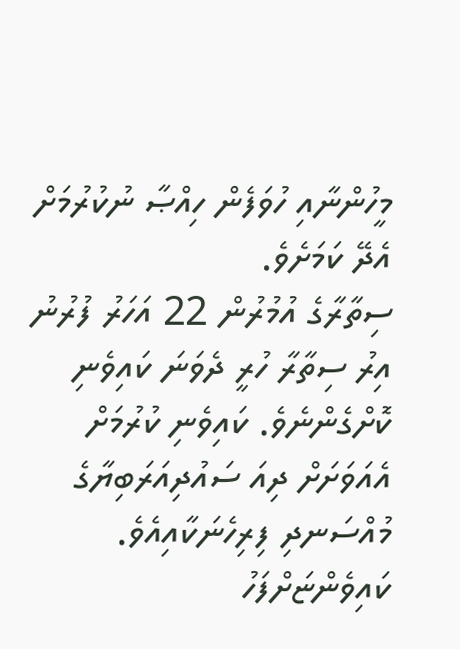މީހުންނާއި ހުވަފެން ހިއްޞާ ނުކުރުމަށް އެދޭ ކަމަށެވެ.
ސިތާރާގެ އުމުރުން 22 އަހަރު ފުރުނު އިރު ސިތާރާ ހުރީ ދެވަނަ ކައިވެނި ކޮށްގެންނެވެ. ކައިވެނި ކުރުމަށް އެއަވަށަށް ދިއަ ސައުދިއަރަބިޔާގެ މުއްސަނދި ފިރިހެނަކާއިއެވެ. ކައިވެންޏަށްފަހު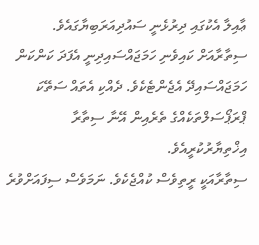ޢާއިލާ އެކުގައި ދިރުޅެނީ ސައުދިއަރަބިޔާގައެވެ.
ސިތާރާއަށް ކައިވެނި ހަމަޖައްސައިދިނީ އެފަދަ ކަންކަން ހަމަޖައްސައިދޭ އެޖެންޓެކެވެ. ދެއްކި އެތައް ސަތޭކަ ޕްރަޕޯސަލްތަކެއްގެ ތެރެއިން އޭނާ ސިތާރާ އިޚްތިޔާރުކުރީއެވެ.
ސިތާރާއަކީ ރީތިވެސް ކުއްޖެކެވެ. ނަމަވެސް ސިފައަށްވުރެ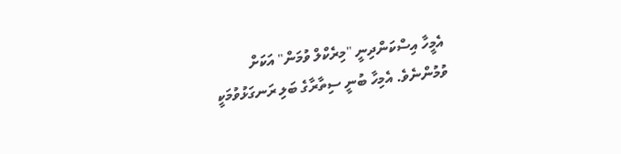އެމީހާ އިސްކަންދިނީ "މިރެކްލް ވުމަން" އަކަށް ވުމުންނެވެ. އެމިހާ ބުނީ ސިތާރާގެ ބަލި ރަނގަޅުވުމަކީ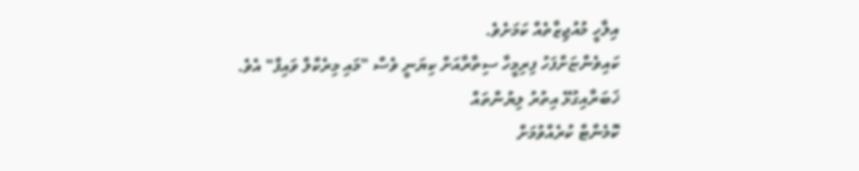އިލާހީ މުއުޖިޒާތެއް ކަމަށެވެ.
ކައިވެންޏަށްފަހު ފިރިމީހާ ސިތާރާއަށް ކިޔަނީ ވެސް "މައި މިރެކްލް ވައިފް" އެވެ.
ޚަބަރާއިގުޅޭ އިތުރު ލިޔުންތައް
ކޮމެންޓް ކުރެއްވުމަށް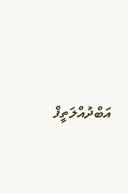އަބްދުއްލަތީފް